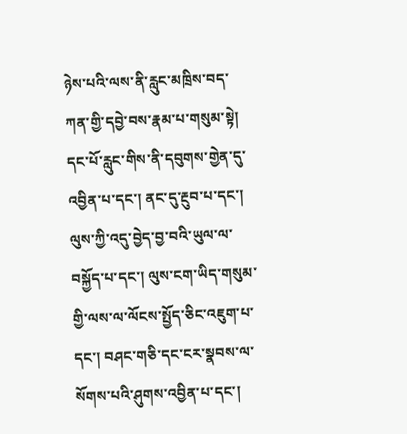ཉེས་པའི་ལས་ནི་རླུང་མཁྲིས་བད་ཀན་གྱི་དབྱེ་བས་རྣམ་པ་གསུམ་སྟེ། དང་པོ་རླུང་གིས་ནི་དབུགས་གྱེན་དུ་འབྱིན་པ་དང་། ནང་དུ་རྔུབ་པ་དང་། ལུས་ཀྱི་འདུ་བྱེད་བྱ་བའི་ཡུལ་ལ་བསྐྱོད་པ་དང་། ལུས་ངག་ཡིད་གསུམ་གྱི་ལས་ལ་ལོངས་སྤྱོད་ཅིང་འཇུག་པ་དང་། བཤང་གཅི་དང་ངར་སྣབས་ལ་སོགས་པའི་ཤུགས་འབྱིན་པ་དང་།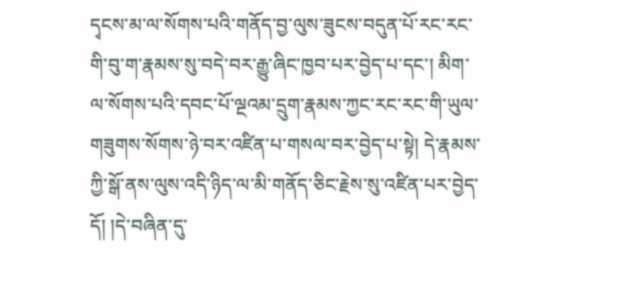དྭངས་མ་ལ་སོགས་པའི་གནོད་བྱ་ལུས་ཟུངས་བདུན་པོ་རང་རང་གི་བུ་ག་རྣམས་སུ་བདེ་བར་རྒྱུ་ཞིང་ཁྱབ་པར་བྱེད་པ་དང་། མིག་ལ་སོགས་པའི་དབང་པོ་ལྔའམ་དྲུག་རྣམས་ཀྱང་རང་རང་གི་ཡུལ་གཟུགས་སོགས་ཉེ་བར་འཛིན་པ་གསལ་བར་བྱེད་པ་སྟེ། དེ་རྣམས་ཀྱི་སྒོ་ནས་ལུས་འདི་ཉིད་ལ་མི་གནོད་ཅིང་རྗེས་སུ་འཛིན་པར་བྱེད་དོ། །དེ་བཞིན་དུ་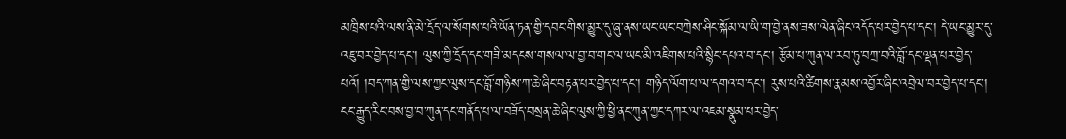མཁྲིས་པའི་ལས་ནི་མེ་དྲོད་ལ་སོགས་པའི་ཡོན་ཏན་གྱི་དབང་གིས་མྱུར་དུ་ཞུ་ནས་ཡང་ཡང་བཀྲེས་ཤིང་སྐོམ་ལ་ཡི་ག་བྱེ་ནས་ཟས་ལེན་ཞིང་འདོད་པར་བྱེད་པ་དང་། དེ་ཡང་མྱུར་དུ་འཇུ་བར་བྱེད་པ་དང་། ལུས་ཀྱི་དྲོད་དང་གཟི་མདངས་གསལ་ལ་བྱ་བ་གང་ལ་ཡང་མི་འཇིགས་པའི་སྙིང་དཔའ་བ་དང་། རྩོམ་པ་ཀུན་ལ་རབ་ཏུ་བཀྲ་བའི་བློ་དང་ལྡན་པར་བྱེད་པའོ། །བད་ཀན་གྱི་ལས་ཀྱང་ལུས་དང་བློ་གཉིས་ཀ་ཆེ་ཞིང་བརྟན་པར་བྱེད་པ་དང་། གཉིད་ལོག་པ་ལ་དགའ་བ་དང་། རུས་པའི་ཚིགས་རྣམས་འབྱོར་ཞིང་འབྲེལ་བར་བྱེད་པ་དང་། ངང་རྒྱུད་རིང་བས་བྱ་བ་ཀུན་དང་གནོད་པ་ལ་བཟོད་བསྲན་ཆེ་ཞིང་ལུས་ཀྱི་ཕྱི་ནང་ཀུན་ཀྱང་དཀར་ལ་འཇམ་སྣུམ་པར་བྱེད་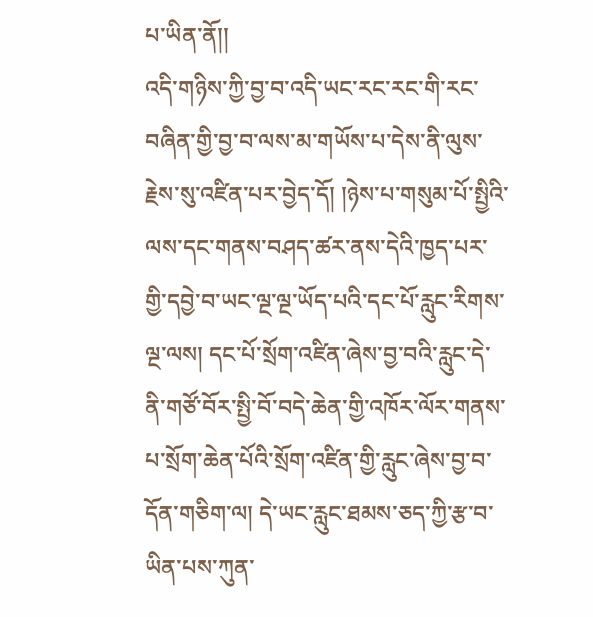པ་ཡིན་ནོ།།
འདི་གཉིས་ཀྱི་བྱ་བ་འདི་ཡང་རང་རང་གི་རང་བཞིན་གྱི་བྱ་བ་ལས་མ་གཡོས་པ་དེས་ནི་ལུས་རྗེས་སུ་འཛིན་པར་བྱེད་དོ། །ཉེས་པ་གསུམ་པོ་སྤྱིའི་ལས་དང་གནས་བཤད་ཚར་ནས་དེའི་ཁྱད་པར་གྱི་དབྱེ་བ་ཡང་ལྔ་ལྔ་ཡོད་པའི་དང་པོ་རླུང་རིགས་ལྔ་ལས། དང་པོ་སྲོག་འཛིན་ཞེས་བྱ་བའི་རླུང་དེ་ནི་གཙོ་བོར་སྤྱི་བོ་བདེ་ཆེན་གྱི་འཁོར་ལོར་གནས་པ་སྲོག་ཆེན་པོའི་སྲོག་འཛིན་གྱི་རླུང་ཞེས་བྱ་བ་དོན་གཅིག་ལ། དེ་ཡང་རླུང་ཐམས་ཅད་ཀྱི་རྩ་བ་ཡིན་པས་ཀུན་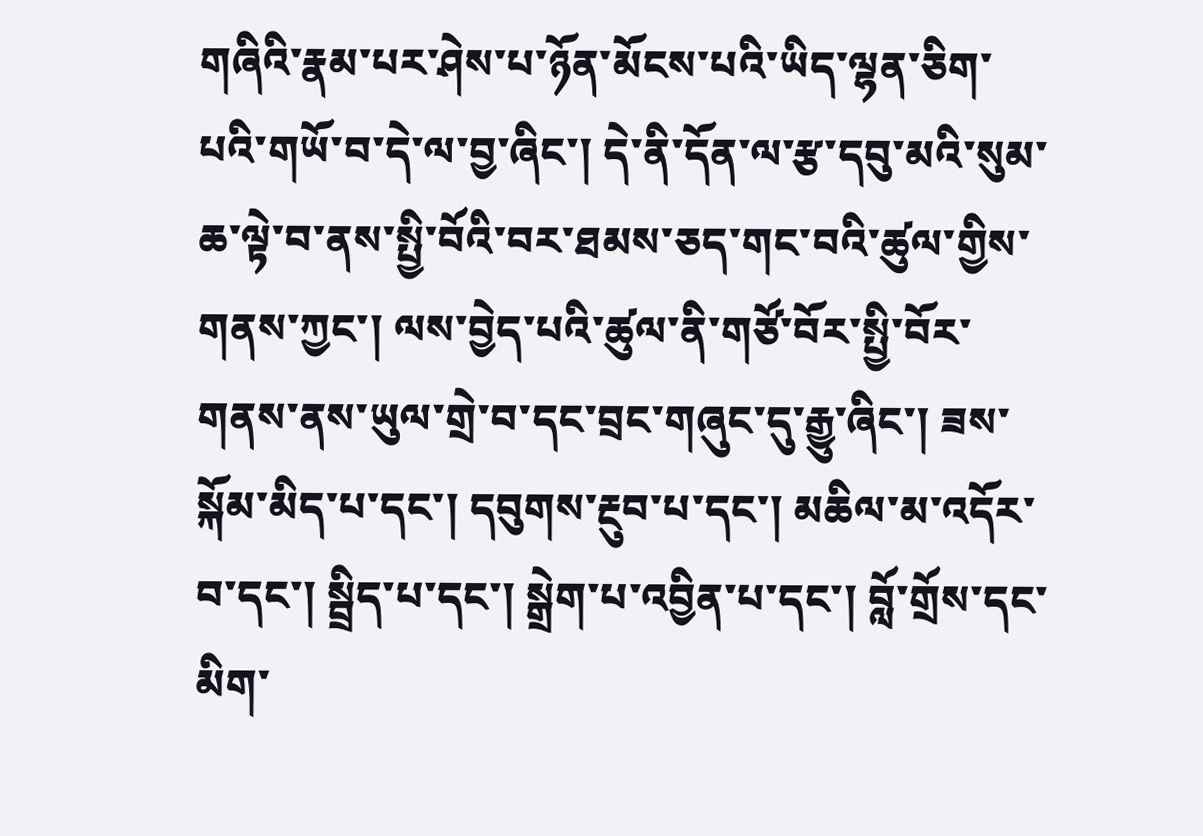གཞིའི་རྣམ་པར་ཤེས་པ་ཉོན་མོངས་པའི་ཡིད་ལྷན་ཅིག་པའི་གཡོ་བ་དེ་ལ་བྱ་ཞིང་། དེ་ནི་དོན་ལ་རྩ་དབུ་མའི་སུམ་ཆ་ལྟེ་བ་ནས་སྤྱི་བོའི་བར་ཐམས་ཅད་གང་བའི་ཚུལ་གྱིས་གནས་ཀྱང་། ལས་བྱེད་པའི་ཚུལ་ནི་གཙོ་བོར་སྤྱི་བོར་གནས་ནས་ཡུལ་གྲེ་བ་དང་བྲང་གཞུང་དུ་རྒྱུ་ཞིང་། ཟས་སྐོམ་མིད་པ་དང་། དབུགས་རྔུབ་པ་དང་། མཆིལ་མ་འདོར་བ་དང་། སྦྲིད་པ་དང་། སྒྲེག་པ་འབྱིན་པ་དང་། བློ་གྲོས་དང་མིག་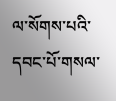ལ་སོགས་པའི་དབང་པོ་གསལ་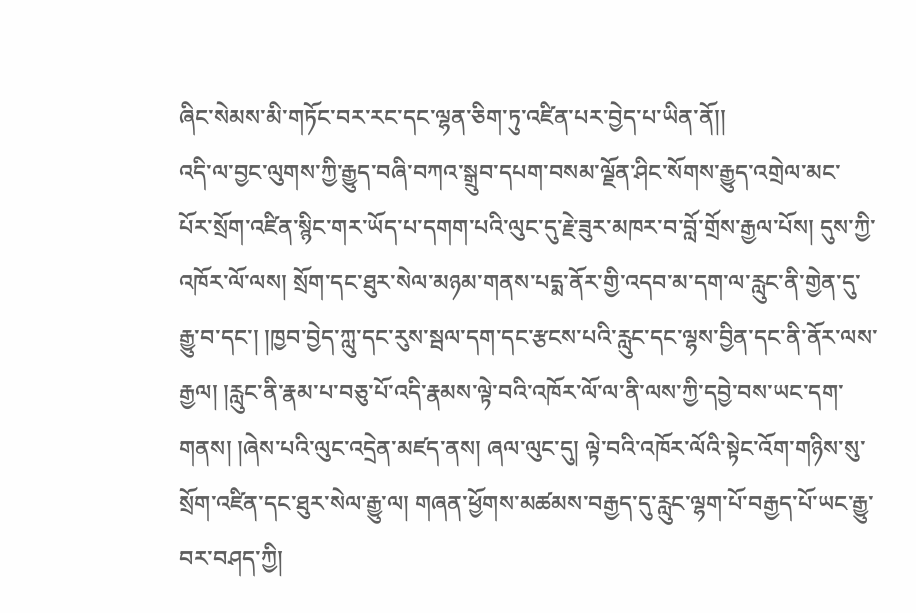ཞིང་སེམས་མི་གཏོང་བར་རང་དང་ལྷན་ཅིག་ཏུ་འཛིན་པར་བྱེད་པ་ཡིན་ནོ།།
འདི་ལ་བྱང་ལུགས་ཀྱི་རྒྱུད་བཞི་བཀའ་སྒྲུབ་དཔག་བསམ་ལྗོན་ཤིང་སོགས་རྒྱུད་འགྲེལ་མང་པོར་སྲོག་འཛིན་སྙིང་གར་ཡོད་པ་དགག་པའི་ལུང་དུ་རྗེ་ཟུར་མཁར་བ་བློ་གྲོས་རྒྱལ་པོས། དུས་ཀྱི་འཁོར་ལོ་ལས། སྲོག་དང་ཐུར་སེལ་མཉམ་གནས་པདྨ་ནོར་གྱི་འདབ་མ་དག་ལ་རླུང་ནི་གྱེན་དུ་རྒྱུ་བ་དང་། །ཁྱབ་བྱེད་ཀླུ་དང་རུས་སྦལ་དག་དང་རྩངས་པའི་རླུང་དང་ལྷས་བྱིན་དང་ནི་ནོར་ལས་རྒྱལ། །རླུང་ནི་རྣམ་པ་བཅུ་པོ་འདི་རྣམས་ལྟེ་བའི་འཁོར་ལོ་ལ་ནི་ལས་ཀྱི་དབྱེ་བས་ཡང་དག་གནས། །ཞེས་པའི་ལུང་འདྲེན་མཛད་ནས། ཞལ་ལུང་དུ། ལྟེ་བའི་འཁོར་ལོའི་སྟེང་འོག་གཉིས་སུ་སྲོག་འཛིན་དང་ཐུར་སེལ་རྒྱུ་ལ། གཞན་ཕྱོགས་མཚམས་བརྒྱད་དུ་རླུང་ལྷག་པོ་བརྒྱད་པོ་ཡང་རྒྱུ་བར་བཤད་ཀྱི།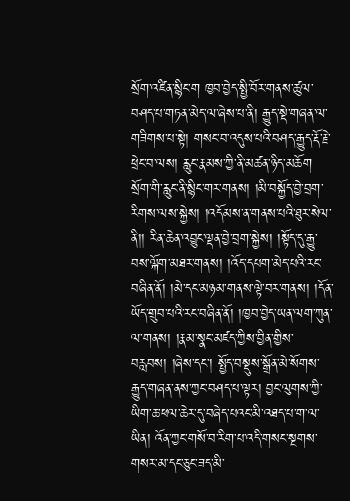སྲོག་འཛིན་སྙིང་ག ཁྱབ་བྱེད་སྤྱི་བོར་གནས་ཚུལ་བཤད་པ་གཏན་མེད་ལ་ཞེས་པ་ནི། རྒྱུད་སྡེ་གཞན་ལ་གཟིགས་པ་སྟེ། གསང་བ་འདུས་པའི་བཤད་རྒྱུད་རྡོ་རྗེ་ཕྲེང་བ་ལས། རླུང་རྣམས་ཀྱི་ནི་མཚན་ཉིད་མཆོག སྲོག་གི་རླུང་ནི་སྙིང་གར་གནས། །མི་བསྐྱོད་བྱེ་བྲག་རིགས་ལས་སྐྱེས། །འདོམས་ན་གནས་པའི་ཐུར་སེལ་ནི།། རིན་ཆེན་འབྱུང་ལྡན་བྱེ་བྲག་སྐྱེས། །སྟོད་དུ་རྒྱུ་བས་ལྐོག་མཐར་གནས། །འོད་དཔག་མེད་པའི་རང་བཞིན་ནོ། །མེ་དང་མཉམ་གནས་ལྟེ་བར་གནས། །དོན་ཡོད་གྲུབ་པའི་རང་བཞིན་ནོ། །ཁྱབ་བྱེད་ཡན་ལག་ཀུན་ལ་གནས། །རྣམ་སྣང་མཛད་ཀྱིས་བྱིན་གྱིས་བརླབས། །ཞེས་དང་། སྤྱོད་བསྡུས་སྒྲོན་མེ་སོགས་རྒྱུད་གཞན་ནས་ཀྱང་བཤད་པ་ལྟར། བྱང་ལུགས་ཀྱི་ཡིག་ཆ་ཕལ་ཆེར་དུ་བཞེད་པའང་མི་འཐད་པ་ག་ལ་ཡིན། འོན་ཀྱང་གསོ་བ་རིག་པ་འདི་གསང་སྔགས་གསར་མ་དང་ཅུང་ཟད་མི་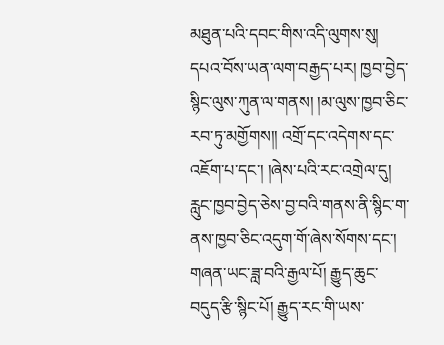མཐུན་པའི་དབང་གིས་འདི་ལུགས་སུ། དཔའ་བོས་ཡན་ལག་བརྒྱད་པར། ཁྱབ་བྱེད་སྙིང་ལུས་ཀུན་ལ་གནས། །མ་ལུས་ཁྱབ་ཅིང་རབ་ཏུ་མགྱོགས།། འགྲོ་དང་འདེགས་དང་འཇོག་པ་དང་། །ཞེས་པའི་རང་འགྲེལ་དུ། རླུང་ཁྱབ་བྱེད་ཅེས་བྱ་བའི་གནས་ནི་སྙིང་ག་ནས་ཁྱབ་ཅིང་འདུག་གོ་ཞེས་སོགས་དང་། གཞན་ཡང་ཟླ་བའི་རྒྱལ་པོ། རྒྱུད་ཆུང་བདུད་རྩི་སྙིང་པོ། རྒྱུད་རང་གི་ཡས་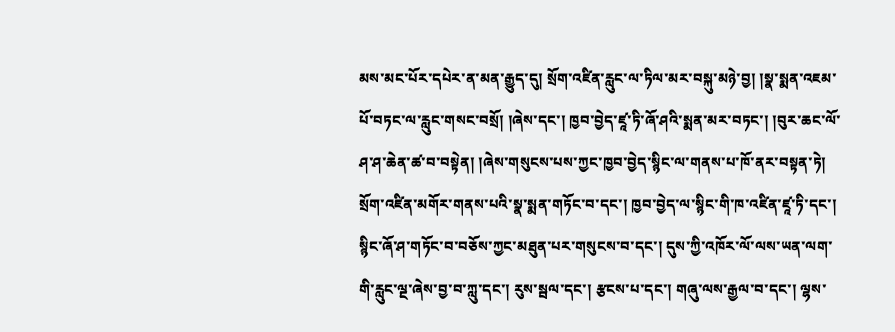མས་མང་པོར་དཔེར་ན་མན་རྒྱུད་དུ། སྲོག་འཛིན་རླུང་ལ་ཏིལ་མར་བསྐུ་མཉེ་བྱ། །སྣ་སྨན་འཇམ་པོ་བཏང་ལ་རླུང་གསང་བསྲོ། །ཞེས་དང་། ཁྱབ་བྱེད་ཛཱ་ཏི་ཞོ་ཤའི་སྨན་མར་བཏང་། །བུར་ཆང་ལོ་ཤ་ཤ་ཆེན་ཚ་བ་བསྟེན། །ཞེས་གསུངས་པས་ཀྱང་ཁྱབ་བྱེད་སྙིང་ལ་གནས་པ་ཁོ་ནར་བསྟན་ཏེ། སྲོག་འཛིན་མགོར་གནས་པའི་སྣ་སྨན་གཏོང་བ་དང་། ཁྱབ་བྱེད་ལ་སྙིང་གི་ཁ་འཛིན་ཛཱ་ཏི་དང་། སྙིང་ཞོ་ཤ་གཏོང་བ་བཅོས་ཀྱང་མཐུན་པར་གསུངས་བ་དང་། དུས་ཀྱི་འཁོར་ལོ་ལས་ཡན་ལག་གི་རླུང་ལྔ་ཞེས་བྱ་བ་ཀླུ་དང་། རུས་སྦལ་དང་། རྩངས་པ་དང་། གཞུ་ལས་རྒྱལ་བ་དང་། ལྷས་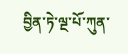བྱིན་ཏེ་ལྔ་པོ་ཀུན་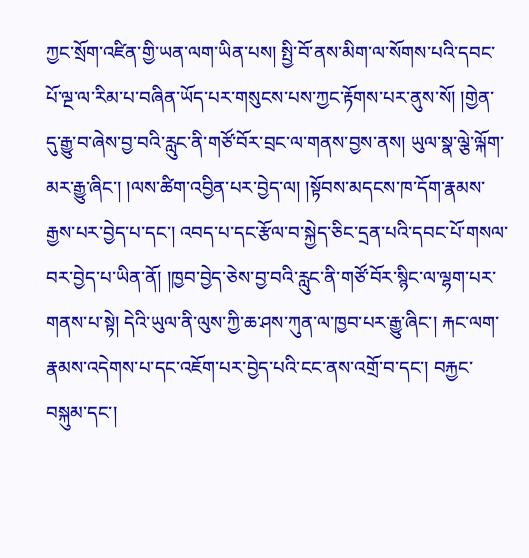ཀྱང་སྲོག་འཛིན་གྱི་ཡན་ལག་ཡིན་པས། སྤྱི་བོ་ནས་མིག་ལ་སོགས་པའི་དབང་པོ་ལྔ་ལ་རིམ་པ་བཞིན་ཡོད་པར་གསུངས་པས་ཀྱང་རྟོགས་པར་ནུས་སོ། །གྱེན་དུ་རྒྱུ་བ་ཞེས་བྱ་བའི་རླུང་ནི་གཙོ་བོར་བྲང་ལ་གནས་བྱས་ནས། ཡུལ་སྣ་ལྕེ་ལྐོག་མར་རྒྱུ་ཞིང་། །ལས་ཚིག་འབྱིན་པར་བྱེད་ལ། །སྟོབས་མདངས་ཁ་དོག་རྣམས་རྒྱས་པར་བྱེད་པ་དང་། འབད་པ་དང་རྩོལ་བ་སྐྱེད་ཅིང་དྲན་པའི་དབང་པོ་གསལ་བར་བྱེད་པ་ཡིན་ནོ། །ཁྱབ་བྱེད་ཅེས་བྱ་བའི་རླུང་ནི་གཙོ་བོར་སྙིང་ལ་ལྷག་པར་གནས་པ་སྟེ། དེའི་ཡུལ་ནི་ལུས་ཀྱི་ཆ་ཤས་ཀུན་ལ་ཁྱབ་པར་རྒྱུ་ཞིང་། རྐང་ལག་རྣམས་འདེགས་པ་དང་འཇོག་པར་བྱེད་པའི་ངང་ནས་འགྲོ་བ་དང་། བརྐྱང་བསྐུམ་དང་།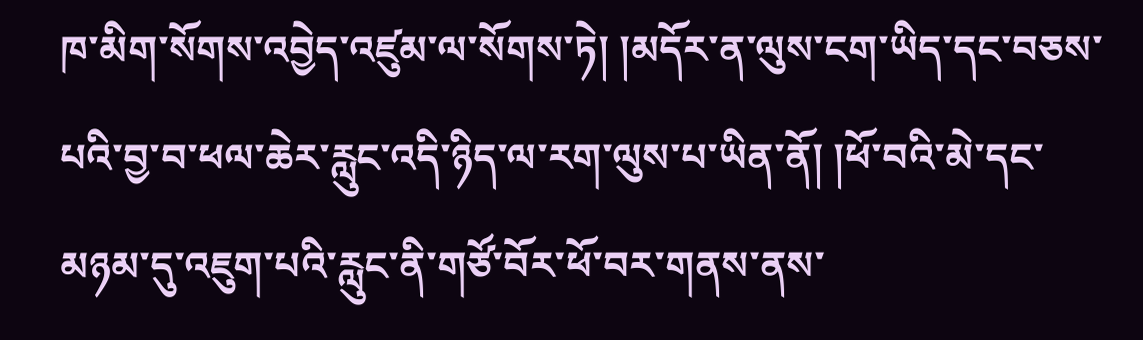ཁ་མིག་སོགས་འབྱེད་འཛུམ་ལ་སོགས་ཏེ། །མདོར་ན་ལུས་ངག་ཡིད་དང་བཅས་པའི་བྱ་བ་ཕལ་ཆེར་རླུང་འདི་ཉིད་ལ་རག་ལུས་པ་ཡིན་ནོ། །ཕོ་བའི་མེ་དང་མཉམ་དུ་འཇུག་པའི་རླུང་ནི་གཙོ་བོར་ཕོ་བར་གནས་ནས་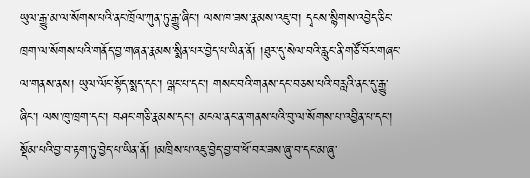ཡུལ་རྒྱུ་མ་ལ་སོགས་པའི་ནང་ཁྲོལ་ཀུན་ཏུ་རྒྱུ་ཞིང་། ལས་ཁ་ཟས་རྣམས་འཇུ་བ། དྭངས་སྙིགས་འབྱེད་ཅིང་ཁྲག་ལ་སོགས་པའི་གནོད་བྱ་གཞན་རྣམས་སྨིན་པར་བྱེད་པ་ཡིན་ནོ། །ཐུར་དུ་སེལ་བའི་རླུང་ནི་གཙོ་བོར་གཞང་ལ་གནས་ནས། ཡུལ་ལོང་སྟོད་སྨད་དང་། ལྒང་པ་དང་། གསང་བའི་གནས་དང་བཅས་པའི་བརླའི་ནང་དུ་རྒྱུ་ཞིང་། ལས་ཁུ་ཁྲག་དང་། བཤང་གཅི་རྣམས་དང་། མངལ་ནང་ན་གནས་པའི་བུ་ལ་སོགས་པ་འབྱིན་པ་དང་། སྡོམ་པའི་བྱ་བ་རྟག་ཏུ་བྱེད་པ་ཡིན་ནོ། །མཁྲིས་པ་འཇུ་བྱེད་བྱ་བ་ཕོ་བར་ཟས་ཞུ་བ་དང་མ་ཞུ་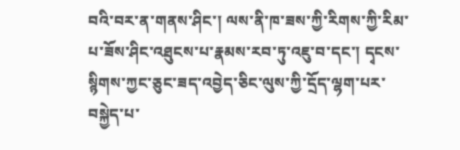བའི་བར་ན་གནས་ཤིང་། ལས་ནི་ཁ་ཟས་ཀྱི་རིགས་ཀྱི་རིམ་པ་ཟོས་ཤིང་འཐུངས་པ་རྣམས་རབ་ཏུ་འཇུ་བ་དང་། དྭངས་སྙིགས་ཀྱང་ཅུང་ཟད་འབྱེད་ཅིང་ལུས་ཀྱི་དྲོད་ལྷག་པར་བསྐྱེད་པ་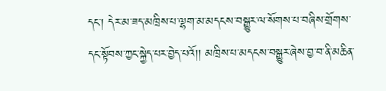དང་། དེར་མ་ཟད་མཁྲིས་པ་ལྷག་མ་མདངས་བསྒྱུར་ལ་སོགས་པ་བཞིས་གྲོགས་དང་སྟོབས་ཀྱང་སྐྱེད་པར་བྱེད་པའོ།། མཁྲིས་པ་མདངས་བསྒྱུར་ཞེས་བྱ་བ་ནི་མཆིན་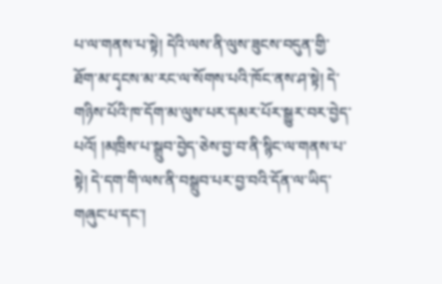པ་ལ་གནས་པ་སྟེ། དེའི་ལས་ནི་ལུས་ཟུངས་བདུན་གྱི་ཐོག་མ་དྭངས་མ་རང་ལ་སོགས་པའི་ཁོང་ནས་ཤ་སྟེ། དེ་གཉིས་པོའི་ཁ་དོག་མ་ལུས་པར་དམར་པོར་སྒྱུར་བར་བྱེད་པའོ། །མཁྲིས་པ་སྒྲུབ་བྱེད་ཅེས་བྱ་བ་ནི་སྙིང་ལ་གནས་པ་སྟེ། དེ་དག་གི་ལས་ནི་བསྒྲུབ་པར་བྱ་བའི་དོན་ལ་ཡིད་གཞུང་པ་དང་།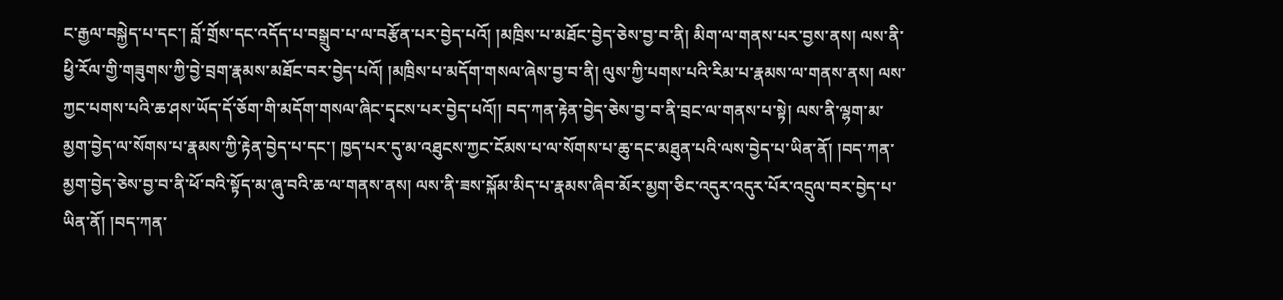ང་རྒྱལ་བསྐྱེད་པ་དང་། བློ་གྲོས་དང་འདོད་པ་བསྒྲུབ་པ་ལ་བརྩོན་པར་བྱེད་པའོ། །མཁྲིས་པ་མཐོང་བྱེད་ཅེས་བྱ་བ་ནི། མིག་ལ་གནས་པར་བྱས་ནས། ལས་ནི་ཕྱི་རོལ་གྱི་གཟུགས་ཀྱི་བྱེ་བྲག་རྣམས་མཐོང་བར་བྱེད་པའོ། །མཁྲིས་པ་མདོག་གསལ་ཞེས་བྱ་བ་ནི། ལུས་ཀྱི་པགས་པའི་རིམ་པ་རྣམས་ལ་གནས་ནས། ལས་ཀྱང་པགས་པའི་ཆ་ཤས་ཡོད་དོ་ཅོག་གི་མདོག་གསལ་ཞིང་དྭངས་པར་བྱེད་པའོ།། བད་ཀན་རྟེན་བྱེད་ཅེས་བྱ་བ་ནི་བྲང་ལ་གནས་པ་སྟེ། ལས་ནི་ལྷག་མ་མྱག་བྱེད་ལ་སོགས་པ་རྣམས་ཀྱི་རྟེན་བྱེད་པ་དང་། ཁྱད་པར་དུ་མ་འཐུངས་ཀྱང་ངོམས་པ་ལ་སོགས་པ་ཆུ་དང་མཐུན་པའི་ལས་བྱེད་པ་ཡིན་ནོ། །བད་ཀན་མྱག་བྱེད་ཅེས་བྱ་བ་ནི་ཕོ་བའི་སྟོད་མ་ཞུ་བའི་ཆ་ལ་གནས་ནས། ལས་ནི་ཟས་སྐོམ་མིད་པ་རྣམས་ཞིབ་མོར་མྱག་ཅིང་འདུར་འདུར་པོར་འདྲུལ་བར་བྱེད་པ་ཡིན་ནོ། །བད་ཀན་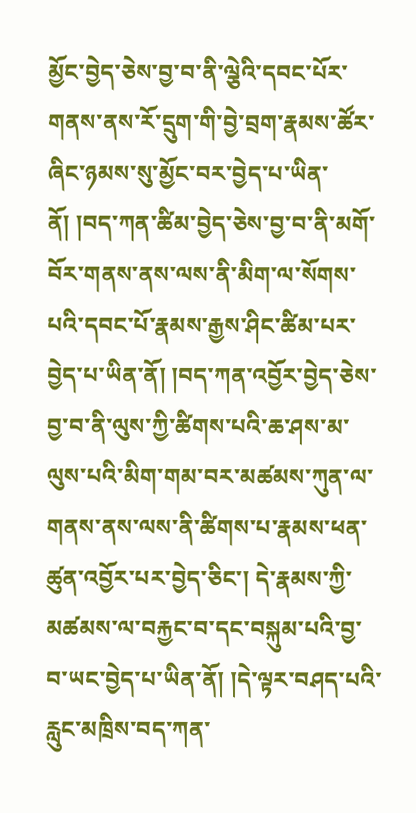མྱོང་བྱེད་ཅེས་བྱ་བ་ནི་ལྕེའི་དབང་པོར་གནས་ནས་རོ་དྲུག་གི་བྱེ་བྲག་རྣམས་ཚོར་ཞིང་ཉམས་སུ་མྱོང་བར་བྱེད་པ་ཡིན་ནོ། །བད་ཀན་ཚིམ་བྱེད་ཅེས་བྱ་བ་ནི་མགོ་བོར་གནས་ནས་ལས་ནི་མིག་ལ་སོགས་པའི་དབང་པོ་རྣམས་རྒྱས་ཤིང་ཚིམ་པར་བྱེད་པ་ཡིན་ནོ། །བད་ཀན་འབྱོར་བྱེད་ཅེས་བྱ་བ་ནི་ལུས་ཀྱི་ཚིགས་པའི་ཆ་ཤས་མ་ལུས་པའི་མིག་གམ་བར་མཚམས་ཀུན་ལ་གནས་ནས་ལས་ནི་ཚིགས་པ་རྣམས་ཕན་ཚུན་འབྱོར་པར་བྱེད་ཅིང་། དེ་རྣམས་ཀྱི་མཚམས་ལ་བརྐྱང་བ་དང་བསྐུམ་པའི་བྱ་བ་ཡང་བྱེད་པ་ཡིན་ནོ། །དེ་ལྟར་བཤད་པའི་རླུང་མཁྲིས་བད་ཀན་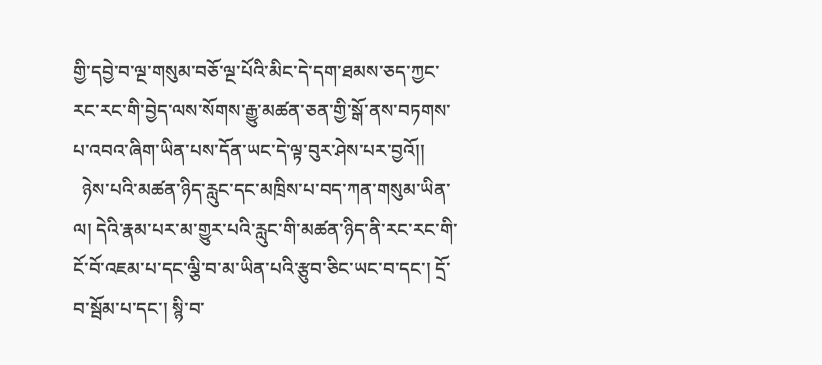གྱི་དབྱེ་བ་ལྔ་གསུམ་བཅོ་ལྔ་པོའི་མིང་དེ་དག་ཐམས་ཅད་ཀྱང་རང་རང་གི་བྱེད་ལས་སོགས་རྒྱུ་མཚན་ཅན་གྱི་སྒོ་ནས་བཏགས་པ་འབའ་ཞིག་ཡིན་པས་དོན་ཡང་དེ་ལྟ་བུར་ཤེས་པར་བྱའོ།།
  ཉེས་པའི་མཚན་ཉིད་རླུང་དང་མཁྲིས་པ་བད་ཀན་གསུམ་ཡིན་ལ། དེའི་རྣམ་པར་མ་གྱུར་པའི་རླུང་གི་མཚན་ཉིད་ནི་རང་རང་གི་ངོ་བོ་འཇམ་པ་དང་ལྕི་བ་མ་ཡིན་པའི་རྩུབ་ཅིང་ཡང་བ་དང་། དྲོ་བ་སྦོམ་པ་དང་། སྙི་བ་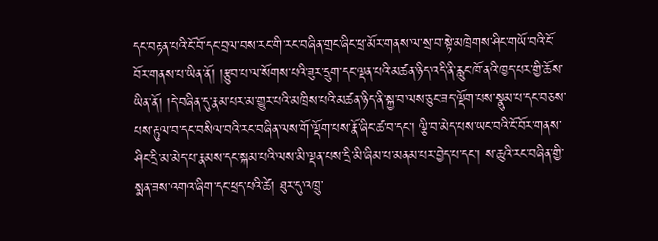དང་བརྟན་པའི་ངོ་བོ་དང་བྲལ་བས་རང་གི་རང་བཞིན་གྲང་ཞིང་ཕྲ་མོར་གནས་ལ་སྲ་བ་སྟེ་མཁྲེགས་ཤིང་གཡོ་བའི་ངོ་བོར་གནས་པ་ཡིན་ནོ། །རྩུབ་པ་ལ་སོགས་པའི་ཟུར་དྲུག་དང་ལྡན་པའི་མཚན་ཉིད་འདི་ནི་རླུང་ཁོ་ནའི་ཁྱད་པར་གྱི་ཆོས་ཡིན་ནོ། །དེ་བཞིན་དུ་རྣམ་པར་མ་གྱུར་པའི་མཁྲིས་པའི་མཚན་ཉིད་ནི་སྐྱ་བ་ལས་ཅུང་ཟད་ལྡོག་པས་སྣུམ་པ་དང་བཅས་པས་རྟུལ་བ་དང་བསིལ་བའི་རང་བཞིན་ལས་གོ་ལྡོག་པས་རྣོ་ཞིང་ཚ་བ་དང་། ལྕི་བ་མེད་པས་ཡང་བའི་ངོ་བོར་གནས་ཤིང་དྲི་མ་མེད་པ་རྣམས་དང་སྐམ་པའི་ལས་མི་ལྡན་པས་དྲི་མི་ཞིམ་པ་མནམ་པར་བྱེད་པ་དང་། ས་ཆུའི་རང་བཞིན་གྱི་སྨན་ཟས་འགའ་ཞིག་དང་ཕྲད་པའི་ཚེ། ཐུར་དུ་འཁྲུ་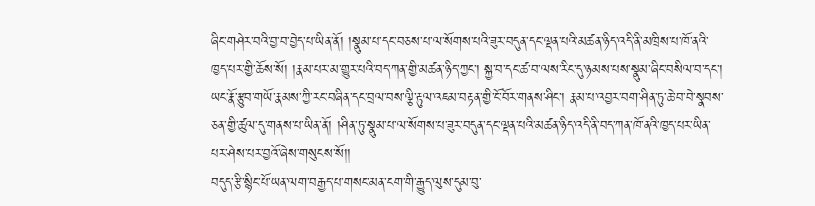ཞིང་གཤེར་བའི་བྱ་བ་བྱེད་པ་ཡིན་ནོ། །སྣུམ་པ་དང་བཅས་པ་ལ་སོགས་པའི་ཟུར་བདུན་དང་ལྡན་པའི་མཚན་ཉིད་འདི་ནི་མཁྲིས་པ་ཁོ་ནའི་ཁྱད་པར་གྱི་ཆོས་སོ། །རྣམ་པར་མ་གྱུར་པའི་བད་ཀན་གྱི་མཚན་ཉིད་ཀྱང་། སྐྱ་བ་དང་ཚ་བ་ལས་རིང་དུ་ཉམས་པས་སྣུམ་ཞིང་བསིལ་བ་དང་། ཡང་རྣོ་རྩུབ་གཡོ་རྣམས་ཀྱི་རང་བཞིན་དང་བྲལ་བས་ལྕི་རྟུལ་འཇམ་བརྟན་གྱི་ངོ་བོར་གནས་ཤིང་། རྣམ་པ་འབྱར་བག་ཤིན་ཏུ་ཆེ་བ་བེ་སྣབས་ཅན་གྱི་ཚུལ་དུ་གནས་པ་ཡིན་ནོ། །ཤིན་ཏུ་སྣུམ་པ་ལ་སོགས་པ་ཟུར་བདུན་དང་ལྡན་པའི་མཚན་ཉིད་འདི་ནི་བད་ཀན་ཁོ་ནའི་ཁྱད་པར་ཡིན་པར་ཤེས་པར་བྱའོ་ཞེས་གསུངས་སོ།།
བདུད་རྩི་སྙིང་པོ་ཡན་ལག་བརྒྱད་པ་གསང་མན་ངག་གི་རྒྱུད་ལུས་དུམ་བུ་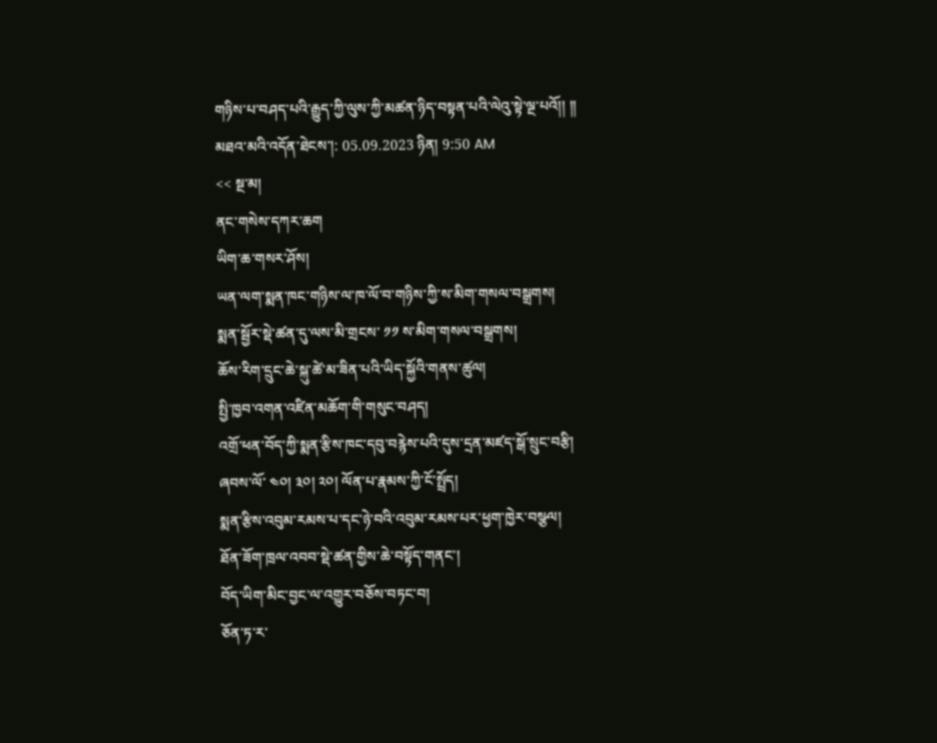གཉིས་པ་བཤད་པའི་རྒྱུད་ཀྱི་ལུས་ཀྱི་མཚན་ཉིད་བསྟན་པའི་ལེའུ་སྟེ་ལྔ་པའོ།། །།
མཐའ་མའི་འདོན་ཐེངས་།: 05.09.2023 ཉིན། 9:50 AM
<< སྔ་མ།
ནང་གསེས་དཀར་ཆག
ཡིག་ཆ་གསར་ཤོས།
ཡན་ལག་སྨན་ཁང་གཉིས་ལ་ཁ་ལོ་བ་གཉིས་ཀྱི་ས་མིག་གསལ་བསྒྲགས།
སྨན་སྦྱོར་སྡེ་ཚན་དུ་ལས་མི་གྲངས་ ༡༡ ས་མིག་གསལ་བསྒྲགས།
ཆོས་རིག་དྲུང་ཆེ་སྐུ་ཚེ་མ་ཟིན་པའི་ཡིད་སྐྱོའི་གནས་ཚུལ།
སྤྱི་ཁྱབ་འགན་འཛིན་མཆོག་གི་གསུང་བཤད།
འགྲོ་ཕན་བོད་ཀྱི་སྨན་རྩིས་ཁང་དབུ་བརྙེས་པའི་དུས་དྲན་མཛད་སྒོ་སྲུང་བརྩི།
ཞབས་ལོ་ ༤༠། ༣༠། ༢༠། ལོན་པ་རྣམས་ཀྱི་ངོ་སྤྲོད།
སྨན་རྩིས་འབུམ་རམས་པ་དང་ཉེ་བའི་འབུམ་རམས་པར་ཕྱག་ཁྱེར་བསྩལ།
ཐོན་ཟོག་ཁྲལ་འབབ་སྡེ་ཚན་གྱིས་ཆེ་བསྟོད་གནང་།
བོད་ཡིག་མིང་བྱང་ལ་འགྱུར་བཅོས་བཏང་བ།
ཅོན་ཏ་ར་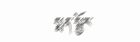སྨན་སྦྱོར་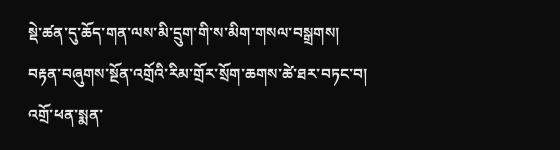སྡེ་ཚན་དུ་ཆོད་གན་ལས་མི་དྲུག་གི་ས་མིག་གསལ་བསྒྲགས།
བརྟན་བཞུགས་སྔོན་འགྲོའི་རིམ་གྲོར་སྲོག་ཆགས་ཚེ་ཐར་བཏང་བ།
འགྲོ་ཕན་སྨན་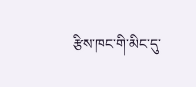རྩིས་ཁང་གི་མིང་དུ་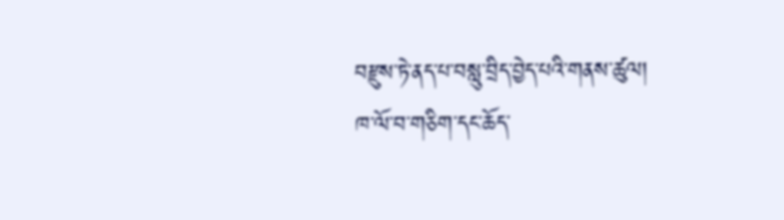བརྫུས་ཏེ་ནད་པ་བསླུ་བྲིད་བྱེད་པའི་གནས་ཚུལ།
ཁ་ལོ་བ་གཅིག་དང་ཆོད་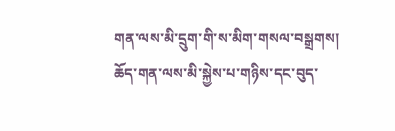གན་ལས་མི་དྲུག་གི་ས་མིག་གསལ་བསྒྲགས།
ཆོད་གན་ལས་མི་སྐྱེས་པ་གཉིས་དང་བུད་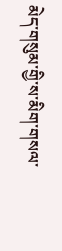མེད་གསུམ་གྱི་ས་མིག་གསལ་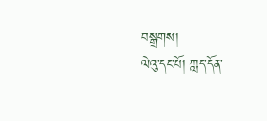བསྒྲགས།
ལེའུ་དང་པོ། ཀླད་དོན་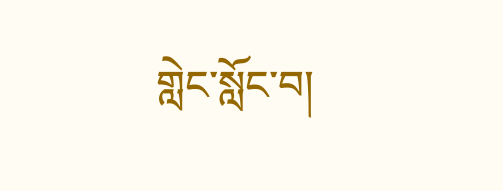གླེང་སློང་བ།